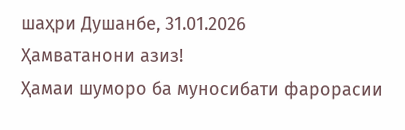шаҳри Душанбе, 31.01.2026
Ҳамватанони азиз!
Ҳамаи шуморо ба муносибати фарорасии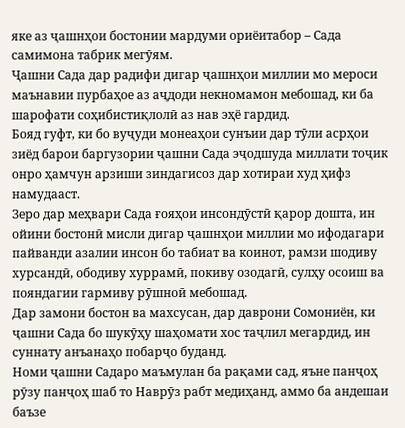яке аз ҷашнҳои бостонии мардуми ориёитабор – Сада самимона табрик мегӯям.
Ҷашни Сада дар радифи дигар ҷашнҳои миллии мо мероси маънавии пурбаҳое аз аҷдоди некномамон мебошад, ки ба шарофати соҳибистиқлолӣ аз нав эҳё гардид.
Бояд гуфт, ки бо вуҷуди монеаҳои сунъии дар тӯли асрҳои зиёд барои баргузории ҷашни Сада эҷодшуда миллати тоҷик онро ҳамчун арзиши зиндагисоз дар хотираи худ ҳифз намудааст.
Зеро дар меҳвари Сада ғояҳои инсондӯстӣ қарор дошта, ин ойини бостонӣ мисли дигар ҷашнҳои миллии мо ифодагари пайванди азалии инсон бо табиат ва коинот, рамзи шодиву хурсандӣ, ободиву хуррамӣ, покиву озодагӣ, сулҳу осоиш ва пояндагии гармиву рӯшноӣ мебошад.
Дар замони бостон ва махсусан, дар даврони Сомониён, ки ҷашни Сада бо шукӯҳу шаҳомати хос таҷлил мегардид, ин суннату анъанаҳо побарҷо буданд.
Номи ҷашни Садаро маъмулан ба рақами сад, яъне панҷоҳ рӯзу панҷоҳ шаб то Наврӯз рабт медиҳанд, аммо ба андешаи баъзе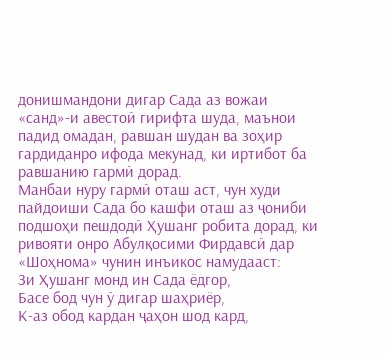донишмандони дигар Сада аз вожаи «санд»-и авестоӣ гирифта шуда, маънои падид омадан, равшан шудан ва зоҳир гардиданро ифода мекунад, ки иртибот ба равшанию гармӣ дорад.
Манбаи нуру гармӣ оташ аст, чун худи пайдоиши Сада бо кашфи оташ аз ҷониби подшоҳи пешдодӣ Ҳушанг робита дорад, ки ривояти онро Абулқосими Фирдавсӣ дар «Шоҳнома» чунин инъикос намудааст:
Зи Ҳушанг монд ин Сада ёдгор,
Басе бод чун ӯ дигар шаҳриёр,
К-аз обод кардан ҷаҳон шод кард,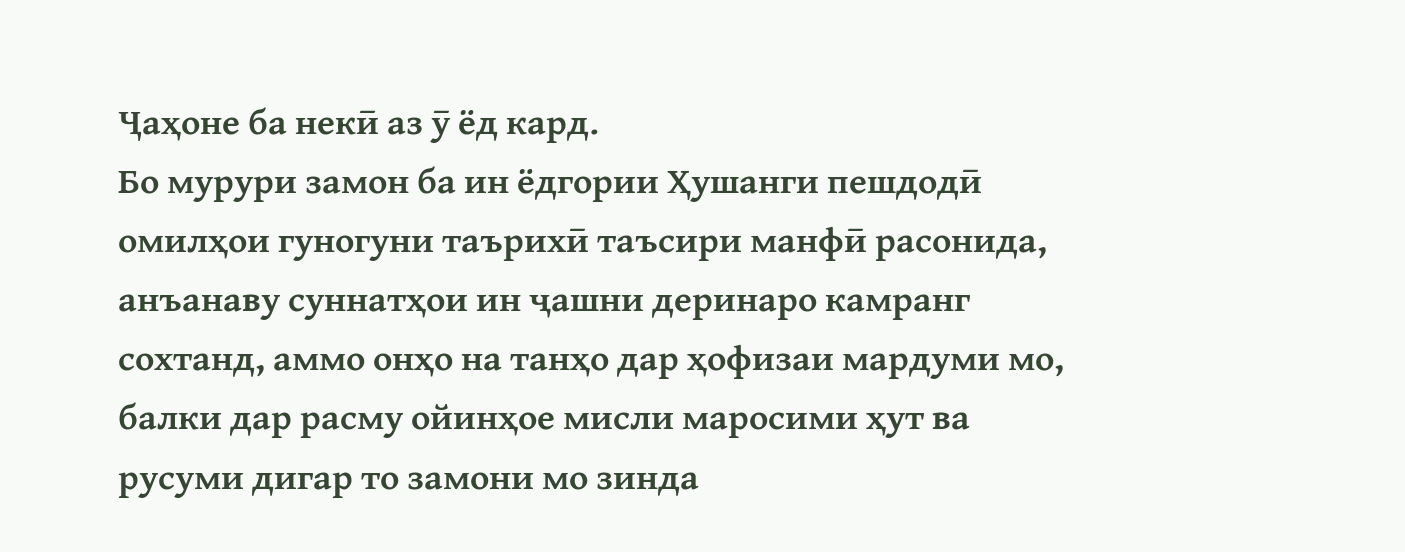Ҷаҳоне ба некӣ аз ӯ ёд кард.
Бо мурури замон ба ин ёдгории Ҳушанги пешдодӣ омилҳои гуногуни таърихӣ таъсири манфӣ расонида, анъанаву суннатҳои ин ҷашни деринаро камранг сохтанд, аммо онҳо на танҳо дар ҳофизаи мардуми мо, балки дар расму ойинҳое мисли маросими ҳут ва русуми дигар то замони мо зинда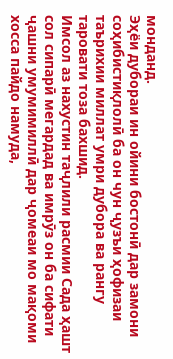монданд.
Эҳёи дубораи ин ойини бостонӣ дар замони соҳибистиқлолӣ ба он чун ҷузъи ҳофизаи таърихии миллат умри дубора ва рангу таровати тоза бахшид.
Имсол аз нахустин таҷлили расмии Сада ҳашт сол сипарӣ мегардад ва имрӯз он ба сифати ҷашни умумимиллӣ дар ҷомеаи мо мақоми хосса пайдо намуда,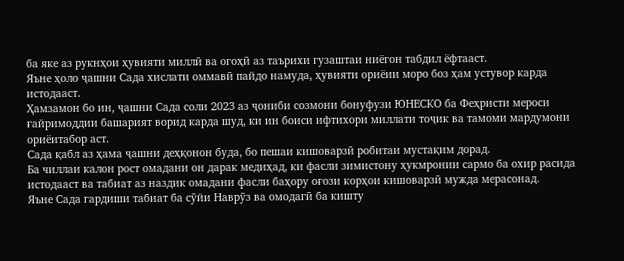ба яке аз рукнҳои ҳувияти миллӣ ва огоҳӣ аз таърихи гузаштаи ниёгон табдил ёфтааст.
Яъне ҳоло ҷашни Сада хислати оммавӣ пайдо намуда, ҳувияти ориёии моро боз ҳам устувор карда истодааст.
Ҳамзамон бо ин, ҷашни Сада соли 2023 аз ҷониби созмони бонуфузи ЮНЕСКО ба Феҳристи мероси ғайримоддии башарият ворид карда шуд, ки ин боиси ифтихори миллати тоҷик ва тамоми мардумони ориёитабор аст.
Сада қабл аз ҳама ҷашни деҳқонон буда, бо пешаи кишоварзӣ робитаи мустақим дорад.
Ба чиллаи калон рост омадани он дарак медиҳад, ки фасли зимистону ҳукмронии сармо ба охир расида истодааст ва табиат аз наздик омадани фасли баҳору оғози корҳои кишоварзӣ мужда мерасонад.
Яъне Сада гардиши табиат ба сӯйи Наврӯз ва омодагӣ ба кишту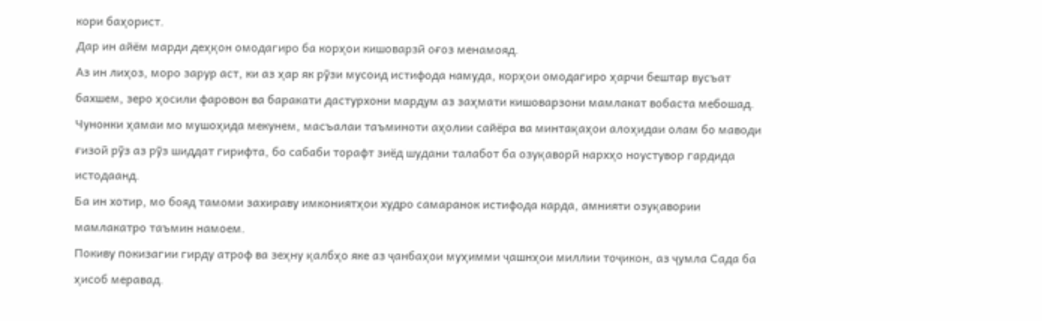кори баҳорист.
Дар ин айём марди деҳқон омодагиро ба корҳои кишоварзӣ оғоз менамояд.
Аз ин лиҳоз, моро зарур аст, ки аз ҳар як рӯзи мусоид истифода намуда, корҳои омодагиро ҳарчи бештар вусъат бахшем, зеро ҳосили фаровон ва баракати дастурхони мардум аз заҳмати кишоварзони мамлакат вобаста мебошад.
Чунонки ҳамаи мо мушоҳида мекунем, масъалаи таъминоти аҳолии сайёра ва минтақаҳои алоҳидаи олам бо маводи ғизоӣ рӯз аз рӯз шиддат гирифта, бо сабаби торафт зиёд шудани талабот ба озуқаворӣ нархҳо ноустувор гардида истодаанд.
Ба ин хотир, мо бояд тамоми захираву имкониятҳои худро самаранок истифода карда, амнияти озуқавории мамлакатро таъмин намоем.
Покиву покизагии гирду атроф ва зеҳну қалбҳо яке аз ҷанбаҳои муҳимми ҷашнҳои миллии тоҷикон, аз ҷумла Сада ба ҳисоб меравад.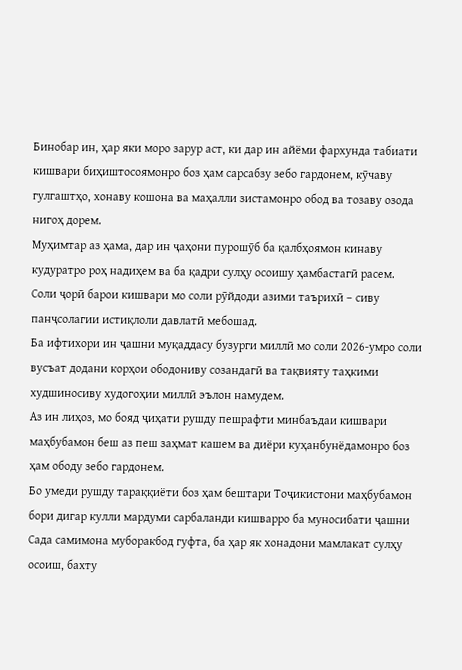Бинобар ин, ҳар яки моро зарур аст, ки дар ин айёми фархунда табиати кишвари биҳиштосоямонро боз ҳам сарсабзу зебо гардонем, кӯчаву гулгаштҳо, хонаву кошона ва маҳалли зистамонро обод ва тозаву озода нигоҳ дорем.
Муҳимтар аз ҳама, дар ин ҷаҳони пурошӯб ба қалбҳоямон кинаву кудуратро роҳ надиҳем ва ба қадри сулҳу осоишу ҳамбастагӣ расем.
Соли ҷорӣ барои кишвари мо соли рӯйдоди азими таърихӣ – сиву панҷсолагии истиқлоли давлатӣ мебошад.
Ба ифтихори ин ҷашни муқаддасу бузурги миллӣ мо соли 2026-умро соли вусъат додани корҳои ободониву созандагӣ ва тақвияту таҳкими худшиносиву худогоҳии миллӣ эълон намудем.
Аз ин лиҳоз, мо бояд ҷиҳати рушду пешрафти минбаъдаи кишвари маҳбубамон беш аз пеш заҳмат кашем ва диёри куҳанбунёдамонро боз ҳам ободу зебо гардонем.
Бо умеди рушду тараққиёти боз ҳам бештари Тоҷикистони маҳбубамон бори дигар кулли мардуми сарбаланди кишварро ба муносибати ҷашни Сада самимона муборакбод гуфта, ба ҳар як хонадони мамлакат сулҳу осоиш, бахту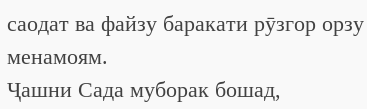саодат ва файзу баракати рӯзгор орзу менамоям.
Ҷашни Сада муборак бошад,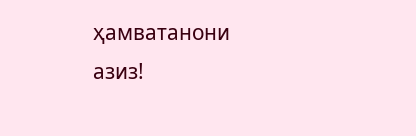ҳамватанони азиз!